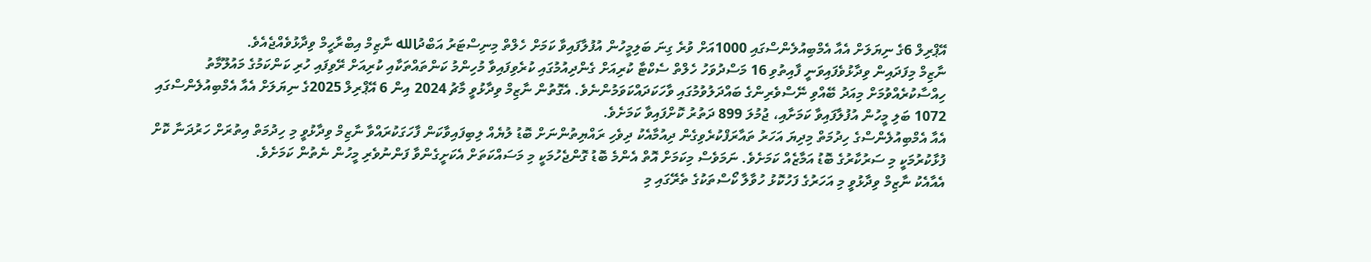އޭޕްރިލް 6ގެ ނިޔަލަށް އެއާ އެމްބިއުލެންސްގައި 1000އަށް ވުރެ ގިނަ ބަލިމީހުން އުފުލާފައިވާ ކަމަށް ހެލްތް މިނިސްޓަރު އަބްދުالله ނާޒިމް އިބްރާހީމް ވިދާޅުވެއްޖެއެވެ.
ނާޒިމް މިފަދައިން ވިދާޅުވެފައިވަނީ ފާއިތުވި 16 މަސްދުވަހު ހެލްތް ސެކްޓާ ކުރިއަށް ގެންދިއުމުގައި ކުރެވިފައިވާ މުހިންމު ކަންތައްތަކާއި ކުރިއަށް ރޭވިފައި ހުރި ކަންކަމުގެ މައުލޫމާތު ހިއްސާކުރެއްވުމަށް މިއަދު ބޭއްވި ނޭސްވެރިންގެ ބައްދަލުވުމުގައި ވާހަކަދައްކަވަމުންނެވެ. އެގޮތުން ނާޒިމް ވިދާޅުވީ މާޗު 2024 އިން 6 އޭޕްރިލް 2025ގެ ނިޔަލަށް އެއާ އެމްބިއުލެންސްގައި 1072 ބަލި މީހުން އުފުލާފައިވާ ކަމަށާއި، ޖުމުލަ 899 ދަތުރު ކޮށްފައިވާ ކަމަށެވެ.
އެއާ އެމްބިއުލެންސްގެ ހިދުމަތް މިދިޔަ އަހަރު ތައާރަފްކުރެވިގެން ދިއުމާއެކު ދިވެހި ރައްޔިތުންނަށް ބޮޑު ލުޔެއް ލިބިފައިވާކަން ފާހަގަކުރައްވާ ނާޒިމް ވިދާޅުވީ މި ހިދުމަތް އިތުރަށް ހަރުދަނާ ކޮށް ފުޅާކުރުމަކީ މި ސަރުކާރުގެ ބޮޑު އަމާޒެއް ކަމަށެވެ. ނަމަވެސް މިކަމަށް އޮތް އެންމެ ބޮޑު ގޮންޖެހުމަކީ މި މަސައްކަތަށް އެކަށީގެންވާ ފަންނުވެރި މީހުން ނެތުން ކަމަށެވެ.
އެއާއެކު ނާޒިމް ވިދާޅުވީ މި އަހަރުގެ ފަހުކޮޅު ހުވާލާ ކޯސްތަކުގެ ތެރޭގައި މި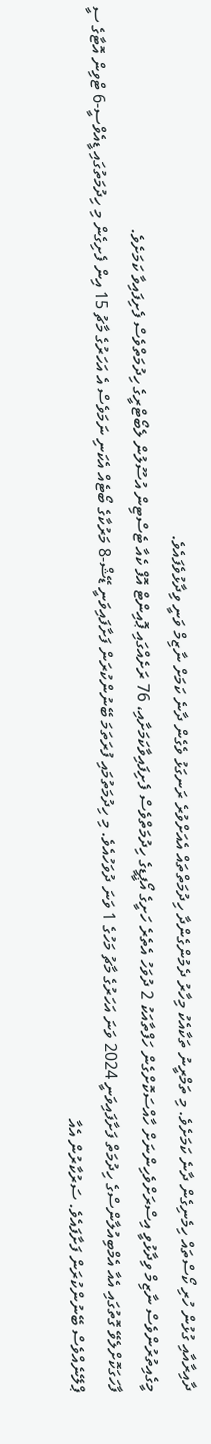ދާއިރާއާއި ގުޅުން ހުރި ކޯސްތައް ހިމެނިގެން ދާނެ ކަމަށެވެ. މި ތަމްރީނު ތަކާއެކު މިހާރު ދެމުންގެންދާ ހިދުމަތްތައް އެއަށްވުރެ ރަނގަޅު ވެގެން ދާނެ ކަމަށް ނާޒިމް ވަނީ ވިދާޅުވެފައެވެ.
މީގެއިތުރުންވެސް ނާޒިމް ވިދާޅުވީ އިސްރަށްވެހިންނަށް ހާއްސަކޮށްގެން ހަފްތާއަކު 2 ދުވަހު އެތެރެ ހަށީގެ އޯޕީޑީގެ ހިދުމަތްވެސް ފެށިފައިވާކަމަށާއި، 76 ރަށެއްގައި ޕޮއިންޓް އޮފް ކެއާ ޓެސްޓިން އުސޫލުން ލެބޯޓްރީގެ ހިދުމަތްވެސް ފެށިފައިވާ ކަމަށެވެ.
ފާހަގަކޮށްލެވޭ ގޮތުގައި އެއާ އެމްބިއުލާންސްގެ ހިދުމަތް ފަށާފައިވަނީ 2024 ވަނަ އަހަރުގެ މާޗު މަހުގެ 1 ވަނަ ދުވަހުއެވެ. މި ހިދުމަތުމައި ފުރަތަމަ ބޭނުންކުރަން ފަށާފައިވަނީ ޑޭޝް-8 މަރުކާގެ ބޯޓެއް އެކަނި ނަމަވެސް އެ އަހަރުގެ މާޗު 15 އިން ފެށިގެން މި ހިދުމަތުގައި ޑީއެވްސީ-6 ޓްވިން އޮޓާގެ ސީ ޕްލޭނެއްވެސް ބޭނުންކުރަން ފަށާފައެވެ. ސަރުކާރުން އެއާ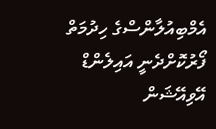އެމްބިއުލާންސްގެ ހިދުމަތް ފޯރުކޮށްދެނީ އައިލެންޑް އޭވިއޭޝަން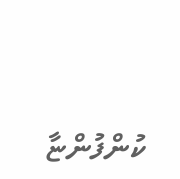ކުންފުންޏާ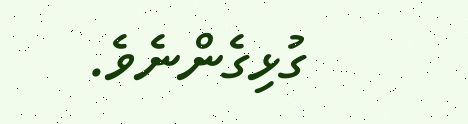ގުޅިގެންނެވެ.